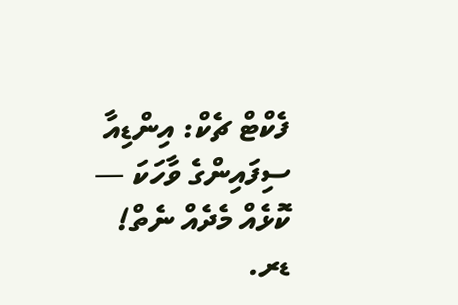ފެކްޓް ޗެކް: އިންޑިއާ ސިފައިންގެ ވާހަކަ — ކޮޅެއް މެދެއް ނެތް!
ޑރ.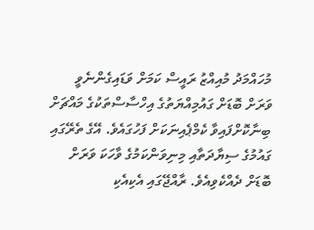މުހައްމަދު މުއިއްޒު ރައީސް ކަމަށް ވަޑައިގެންނެވީ ވަރަށް ބޮޑަށް ގައުމިއްޔަތުގެ އިހްސާސްތަކުގެ މައްޗަށް ބިނާކޮށްފައިވާ ކެމްޕެއިނަކަށް ފަހުގައެވެ. އޭގެ ތެރޭގައި ގައުމުގެ ސިޔާދަތާއި މިނިވަންކަމުގެ ވާހަކަ ވަރަށް ބޮޑަށް ދެއްކެވިއެވެ. ރާއްޖޭގައި އެކިއެކި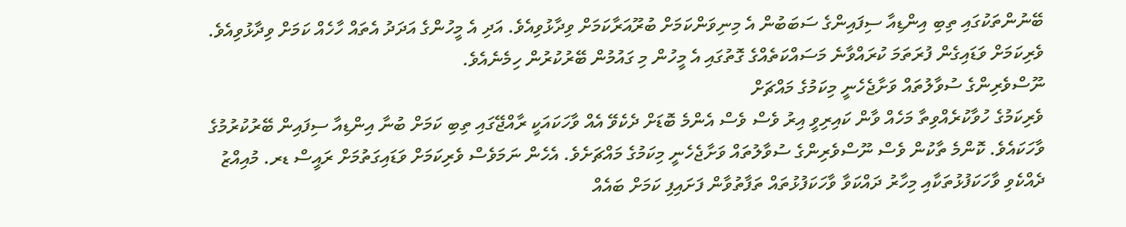ބޭނުންތަކުގައި ތިބި އިންޑިއާ ސިފައިންގެ ސަބަބުން އެ މިނިވަންކަމަށް ބުރޫއަރާކަމަށް ވިދާޅުވިއެވެ. އަދި އެ މީހުންގެ އަދަދު އެތައް ހާހެއް ކަމަށް ވިދާޅުވިއެވެ. ވެރިކަމަށް ވަޑައިގެން ފުރަތަމަ ކުރައްވާނެ މަސައްކަތެއްގެ ގޮތުގައި އެ މީހުން މި ގައުމުން ބޭރުކުރުން ހިމެނެއެވެ.
ނޫސްވެރިންގެ ސުވާލުތައް ވަށާޖެހެނީ މިކަމުގެ މައްޗަށް
ވެރިކަމުގެ ހުވާކުރެއްވިތާ މަހެއް ވާން ކައިރިވީ އިރު ވެސް ވެސް އެންމެ ބޮޑަށް ދެކެވޭ އެއް ވާހަކައަކީ ރާއްޖޭގައި ތިބި ކަމަށް ބުނާ އިންޑިއާ ސިފައިން ބޭރުކުރުމުގެ ވާހަކައެވެ. ކޮންމެ ތާކުން ވެސް ނޫސްވެރިންގެ ސުވާލުތައް ވަށާޖެހެނީ މިކަމުގެ މައްޗަށެވެ. އެހެން ނަމަވެސް ވެރިކަމަށް ވަޑައިގަތުމަށް ރައީސް ޑރ. މުއިއްޒު ދެއްކެވި ވާހަކަފުޅުތަކާއި މިހާރު ދައްކަވާ ވާހަކަފުޅުތައް ތަފާތުވާން ފަށައިފި ކަމަށް ބައެއް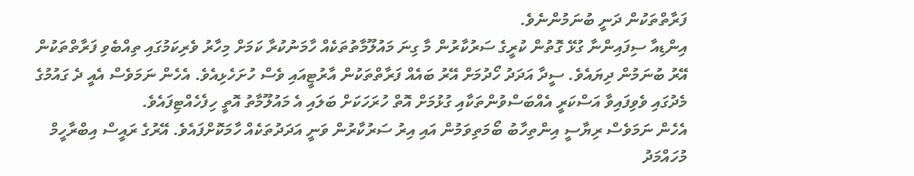ފަރާތްތަކުން ދަނީ ބުނަމުންނެވެ.
އިންޑިއާ ސިފައިންނާ ގުޅޭ ގޮތުން ކުރީގެ ސަރުކާރުން މާ ގިނަ މައުލޫމާތުތަކެއް ހާމަނުކުރާ ކަމަށް މިހާރު ވެރިކަމުގައި ތިއްބެވި ފަރާތްތަކުން އޭރު ބުނަމުން ދިޔައެވެ. ސީދާ އަދަދު ހޯދުމަށް އޭރު ބައެއް ފަރާތްތަކުން އާރުޓީއައި ވެސް ހުށަހެޅިއެވެ. އެހެން ނަމަވެސް އެއީ ދެ ގައުމުގެ މެދުގައި ވެވިފައިވާ އަސްކަރީ އެއްބަސްވުންތަކާއި ގުޅުމަށް އޮތް ހުރަހަކަށް ބަލައި އެ މައުލޫމާތު އޮތީ ހިފެހެއްޓިފައެވެ.
އެހެން ނަމަވެސް ރިޔާސީ އިންތިހާބު ބޯމަތިވަމުން އައި އިރު ސަރުކާރުން ވަނީ އަދަދުތަކެއް ހާމަކޮށްފައެވެ. އޭރުގެ ރައީސް އިބްރާހީމް މުހައްމަދު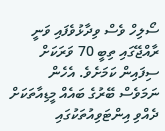ސޯލިހް ވެސް ވިދާޅުވެފައި ވަނީ ރާއްޖޭގައި ތިބީ 70 ވަރަކަށް ސިފައިން ކަމަށެވެ. އެހެން ނަމަވެސް ބޭރުގެ ބައެއް މީޑިއާތަކަށް ދެއްވި އިންޓަވިއުތަކުގައި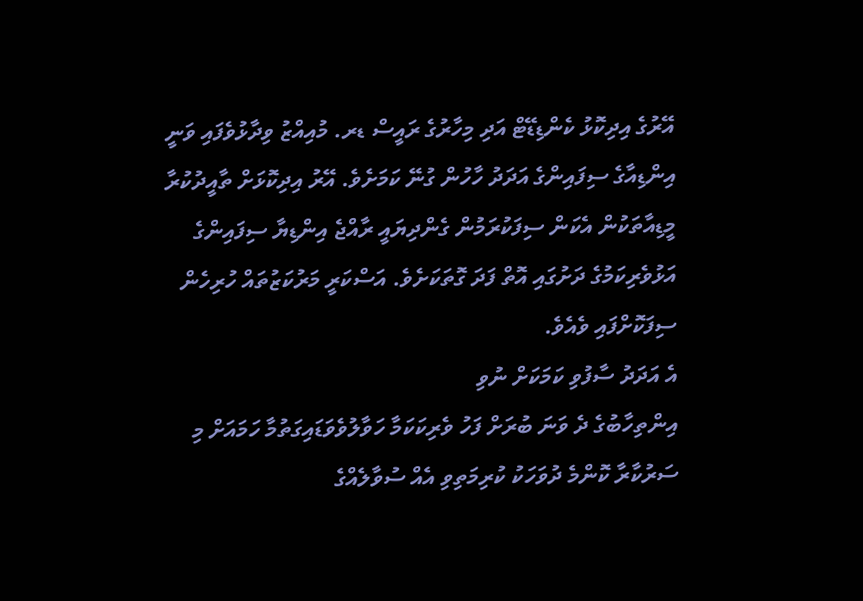އޭރުގެ އިދިކޮޅު ކެންޑިޑޭޓް އަދި މިހާރުގެ ރައީސް ޑރ. މުއިއްޒު ވިދާޅުވެފައި ވަނީ އިންޑިއާގެ ސިފައިންގެ އަދަދު ހާހުން ގުނޭ ކަމަށެވެ. އޭރު އިދިކޮޅަށް ތާއީދުކުރާ މީޑިއާތަކުން އެކަން ސިފަކުރަމުން ގެންދިޔައީ ރާއްޖެ އިންޑިޔާ ސިފައިންގެ އަޅުވެރިކަމުގެ ދަށުގައި އޮތް ފަދަ ގޮތަކަށެވެ. އަސްކަރީ މަރުކަޒުތައް ހުރިހެން ސިފަކޮށްފައި ވެއެވެ.
އެ އަދަދު ސާފުވި ކަމަކަށް ނުވި
އިންތިހާބުގެ ދެ ވަނަ ބުރަށް ފަހު ވެރިކަކަމާ ހަވާލުވެވަޑައިގަތުމާ ހަމައަށް މި ސަރުކާރާ ކޮންމެ ދުވަހަކު ކުރިމަތިވި އެއް ސުވާލެއްގެ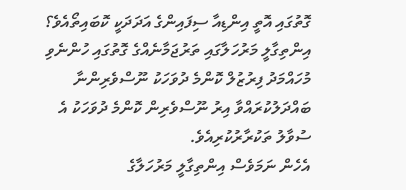ގޮތުގައި އޮތީ އިންޑިއާ ސިފައިންގެ އަދަދަކީ ކޮބައިތޯއެވެ؟ އިންތިގާލީ މަރުހަލާގައި ތަރުޖަމާނެއްގެ ގޮތުގައި ހުންނެވި މުހައްމަދު ފިރުޒުލް ކޮންމެ ދުވަހަކު ނޫސްވެރިންނާ ބައްދަލުކުރައްވާ އިރު ނޫސްވެރިން ކޮންމެ ދުވަހަކު އެ ސުވާލު ތަކުރާރުކުރިއެވެ.
އެހެން ނަމަވެސް އިންތިގާލީ މަރުހަލާގެ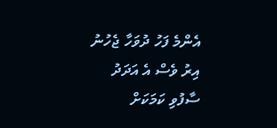އެންމެ ފަހު ދުވަހާ ޖެހުނު އިރު ވެސް އެ އަދަދު ސާފުވި ކަމަކަށް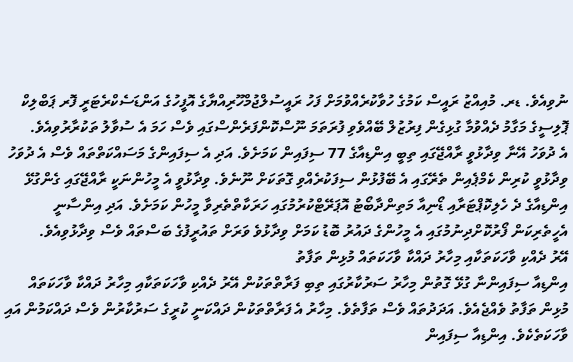ނުވިއެވެ. ޑރ. މުއިއްޒު ރައީސް ކަމުގެ ހުވާކުރެއްވުމަށް ފަހު ރައީސުލްޖުމްހޫރިއްޔާގެ އޮފީހުގެ އަންޑަސެކްރެޓަރީ ފޮރ ޕަބްލިކް ޕޮލިސީގެ މަގާމު ދެއްވުމާ ގުޅިގެން ފިރުޒުލް ބޭއްވެވި ފުރަތަމަ ނޫސްކޮންފަރެންސްގައި ވެސް ހަމަ އެ ސުވާލު ތަކުރާރުވިއެވެ.
އެ ދުވަހު އޭނާ ވިދާޅުވީ ރާއްޖޭގައި ތިބީ އިންޑިއާގެ 77 ސިފައިން ކަމަށެވެ. އަދި އެ ސިފައިންގެ މަސައްކަތްތައް ވެސް އެ ދުވަހު ވިދާޅުވީ ކުރިން ކެމްޕެއިން ތެރޭގައި އެ ބޭފުޅުން ސިފަކުރެއްވި ގޮތަކަށް ނޫނެވެ. ވިދާޅުވީ އެ މީހުންނަކީ ރާއްޖޭގައި ގެންގުޅޭ އިންޑިއާގެ ދެ ހެލިކޮޕްޓަރާއި ޑޯނިއާ މަތިންދާބޯޓު އޮޕަރޭޓްކުރުމުގައި ހަރަކާތްތެރިވާ މީހުން ކަމަށެވެ. އަދި އިންސާނީ އެހީތެރިކަން ފޯރުކޮށްދިނުމުގައި އެ މީހުންގެ ދައުރު ބޮޑު ކަމަށް ވިދާޅުވެ ވަރަށް ތައުރީފުގެ ބަސްތައް ވެސް ވިދާޅުވިއެވެ.
އޭރު ދެއްކި ވާހަކަތަކާއި މިހާރު ދައްކާ ވާހަކަތައް މުޅިން ތަފާތު
އިންޑިއާ ސިފައިންނާ ގުޅޭ ގޮތުން މިހާރު ސަރުކާރުގައި ތިބި ފަރާތްތަކުން އޭރު ދެއްކި ވާހަކަތަކާއި މިހާރު ދައްކާ ވާހަކަތައް މުޅިން ތަފާތު ވެއްޖެއެވެ. އަދަދުތައް ވެސް ތަފާތެވެ. މިހާރު އެ ފަރާތްތަކުން ދައްކަނީ ކުރީގެ ސަރުކާރުން ވެސް ދައްކަމުން އައި ވާހަކަތެކެވެ. އިންޑިއާ ސިފައިން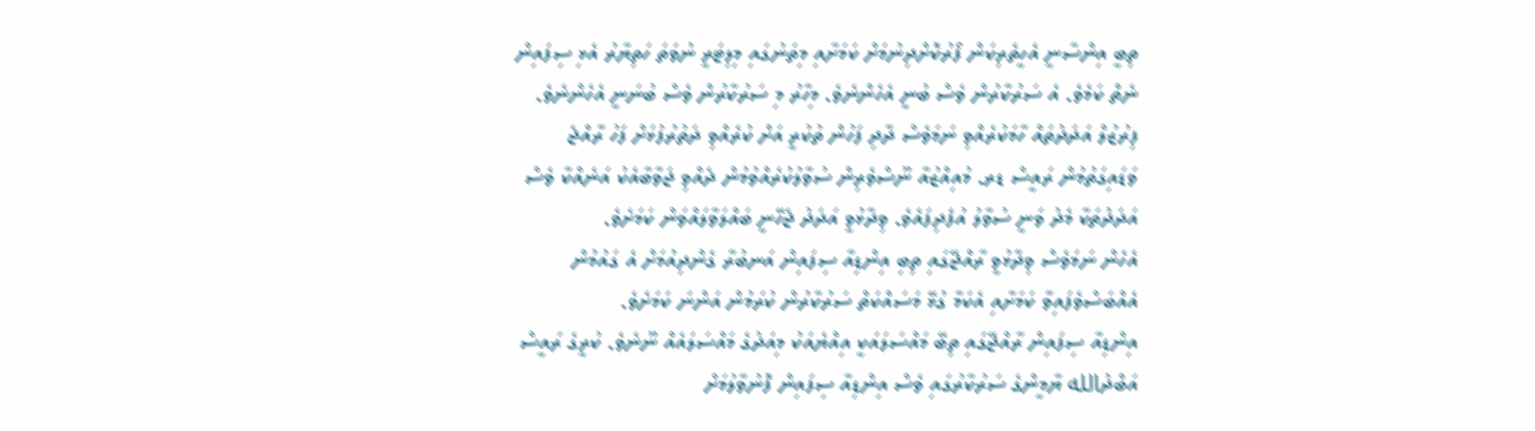ތިބީ އިންސާނީ އެހީތެރިކަން ފޯރުކޮށްދިނުމަށް ކަމަށާއި މިތަނުގައި މިލިޓަރީ ނުވަތަ ހަތިޔާރު އެޅި ސިފައިން ނެތް ކަމެވެ. އެ ސަރުކާރުން ވެސް ބުނީ އެހެންނެވެ. މިހާރު މި ސަރުކާރުން ވެސް ބުނަނީ އެހެންނެވެ.
ފިރުޒުލް އަދަދުތައް ހާމަކުރެއްވި ނަމަވެސް ދާދި ފަހުން ތުކުރީ އަށް ކުރެއްވި ދަތުރުފުޅަށް ފަހު ރާއްޖެ ވަޑައިގަތުމުން ރައީސް ޑރ. މުއިއްޒުއާ ނޫސްވެރިން ސުވާލުކުރެއްވުމުން ދެއްވި ޖަވާބާއެކު އަނެއްކާ ވެސް އަދަދުތަކާ މެދު ވަނީ ސުވާލު އުފެދިފައެވެ. ވިދާޅުވީ އަދަދު ޖެހޭނީ ބައްލަވާލައްވަން ކަމަށެވެ.
އެހެން ނަމަވެސް ވިދާޅުވީ ރާއްޖޭގައި ތިބި އިންޑިއާ ސިފައިން އަނބުރާ ގެންދިއުމަށް އެ ގައުމުން އެއްބަސްވެފައިވާ ކަމަށާއި އެކަމާ ގުޅޭ މަސައްކަތް ސަރުކާރުން ކުރަމުން އަންނަ ކަމަށެވެ.
އިންޑިއާ ސިފައިން ރާއްޖޭގައި ތިބޭ މައްސަލައަކީ އިއްޔެއަކު މިއަދުގެ މައްސަލައެއް ނޫނެވެ. ކުރީގެ ރައީސް އަބްދުالله ޔާމީންގެ ސަރުކާރުގައި ވެސް އިންޑިއާ ސިފައިން ފޮނުވާލުމަށް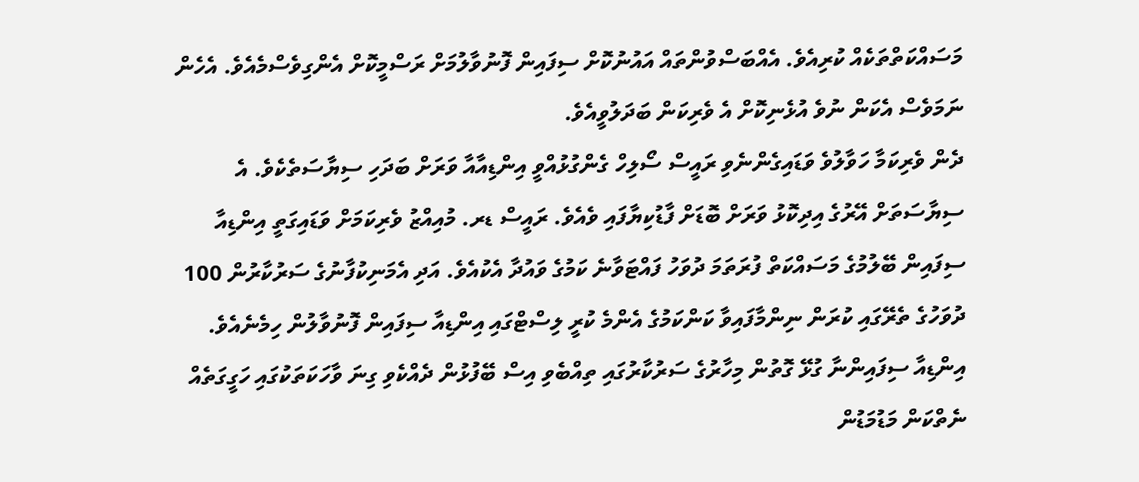މަސައްކަތްތަކެއް ކުރިއެވެ. އެއްބަސްވުންތައް އައުނުކޮށް ސިފައިން ފޮނުވާލުމަށް ރަސްމީކޮށް އެންގިވެސްމެއެވެ. އެހެން ނަމަވެސް އެކަން ނުވެ އުޅެނިކޮށް އެ ވެރިކަން ބަދަލުވީއެވެ.
ދެން ވެރިކަމާ ހަވާލުވެ ވަޑައިގެންނެވި ރައީސް ސޯލިހް ގެންގުޅުއްވީ އިންޑިއާއާ ވަރަށް ބަދަހި ސިޔާސަތެކެވެ. އެ ސިޔާސަތަށް އޭރުގެ އިދިކޮޅު ވަރަށް ބޮޑަށް ފާޑުކިޔާފައި ވެއެވެ. ރައީސް ޑރ. މުއިއްޒު ވެރިކަމަށް ވަޑައިގަތީ އިންޑިއާ ސިފައިން ބޭލުމުގެ މަސައްކަތް ފުރަތަމަ ދުވަހު ފައްޓަވާނެ ކަމުގެ ވައުދާ އެކުއެވެ. އަދި އެމަނިކުފާނުގެ ސަރުކާރުން 100 ދުވަހުގެ ތެރޭގައި ކުރަން ނިންމާފައިވާ ކަންކަމުގެ އެންމެ ކުރީ ލިސްޓްގައި އިންޑިއާ ސިފައިން ފޮނުވާލުން ހިމެނެއެވެ.
އިންޑިއާ ސިފައިންނާ ގުޅޭ ގޮތުން މިހާރުގެ ސަރުކާރުގައި ތިއްބެވި އިސް ބޭފުޅުން ދެއްކެވި ގިނަ ވާހަކަތަކުގައި ހަގީގަތެއް ނެތްކަން މަޑުމަޑުން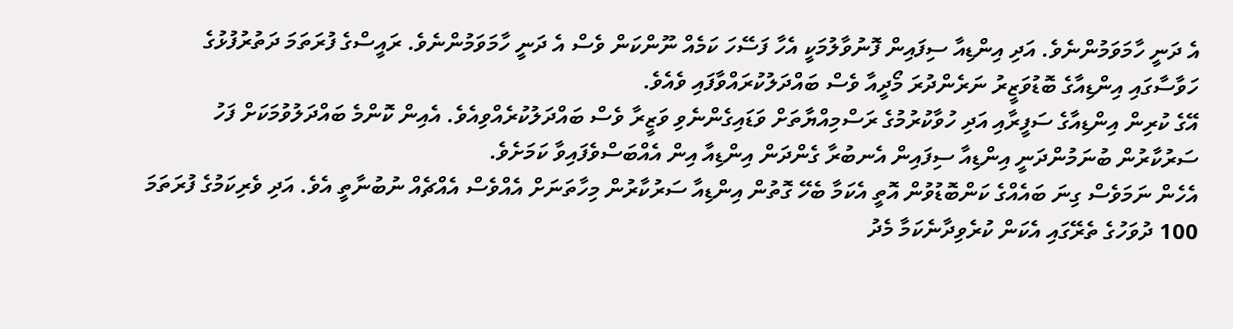އެ ދަނީ ހާމަވަމުންނެވެ. އަދި އިންޑިއާ ސިފައިން ފޮނުވާލުމަކީ އެހާ ފަސޭހަ ކަމެއް ނޫންކަން ވެސް އެ ދަނީ ހާމަވަމުންނެވެ. ރައީސްގެ ފުރަތަމަ ދަތުރުފުޅުގެ ހަވާސާގައި އިންޑިއާގެ ބޮޑުވަޒީރު ނަރެންދުރަ މޯދީއާ ވެސް ބައްދަލުކުރައްވާފައި ވެއެވެ.
އޭގެ ކުރިން އިންޑިއާގެ ސަފީރާއި އަދި ހުވާކުރުމުގެ ރަސްމިއްޔާތަށް ވަޑައިގެންނެވި ވަޒީރާ ވެސް ބައްދަލުކުރެއްވިއެވެ. އެއިން ކޮންމެ ބައްދަލުވުމަކަށް ފަހު ސަރުކާރުން ބުނަމުންދަނީ އިންޑިއާ ސިފައިން އެނބުރާ ގެންދަން އިންޑިއާ އިން އެއްބަސްވެފައިވާ ކަމަށެވެ.
އެހެން ނަމަވެސް ގިނަ ބައެއްގެ ކަންބޮޑުވުން އޮތީ އެކަމާ ބެހޭ ގޮތުން އިންޑިއާ ސަރުކާރުން މިހާތަނަށް އެއްވެސް އެއްޗެއް ނުބުނާތީ އެވެ. އަދި ވެރިކަމުގެ ފުރަތަމަ 100 ދުވަހުގެ ތެރޭގައި އެކަން ކުރެވިދާނެކަމާ މެދު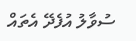ސުވާލު އުފެދޭ އެތައް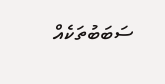ސަބަބުތަކެއް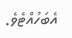އެބަހުއްޓެވެ.